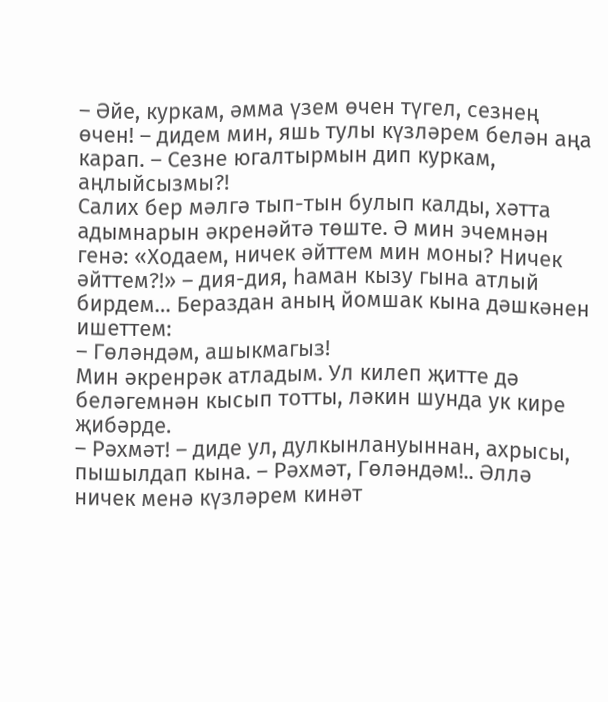– Әйе, куркам, әмма үзем өчен түгел, сезнең өчен! – дидем мин, яшь тулы күзләрем белән аңа карап. – Сезне югалтырмын дип куркам, аңлыйсызмы?!
Салих бер мәлгә тып-тын булып калды, хәтта адымнарын әкренәйтә төште. Ә мин эчемнән генә: «Ходаем, ничек әйттем мин моны? Ничек әйттем?!» – дия-дия, һаман кызу гына атлый бирдем… Бераздан аның йомшак кына дәшкәнен ишеттем:
– Гөләндәм, ашыкмагыз!
Мин әкренрәк атладым. Ул килеп җитте дә беләгемнән кысып тотты, ләкин шунда ук кире җибәрде.
– Рәхмәт! – диде ул, дулкынлануыннан, ахрысы, пышылдап кына. – Рәхмәт, Гөләндәм!.. Әллә ничек менә күзләрем кинәт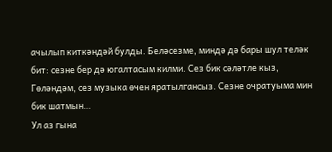ачылып киткәндәй булды. Беләсезме, миндә дә бары шул теләк бит: сезне бер дә югалтасым килми. Сез бик сәләтле кыз, Гөләндәм, сез музыка өчен яратылгансыз. Сезне очратуыма мин бик шатмын…
Ул аз гына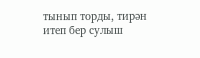тынып торды, тирән итеп бер сулыш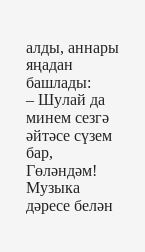алды, аннары яңадан башлады:
– Шулай да минем сезгә әйтәсе сүзем бар, Гөләндәм! Музыка дәресе белән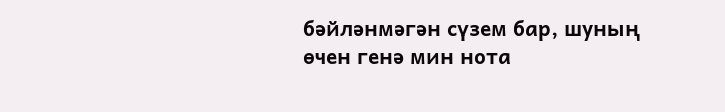бәйләнмәгән сүзем бар, шуның өчен генә мин нота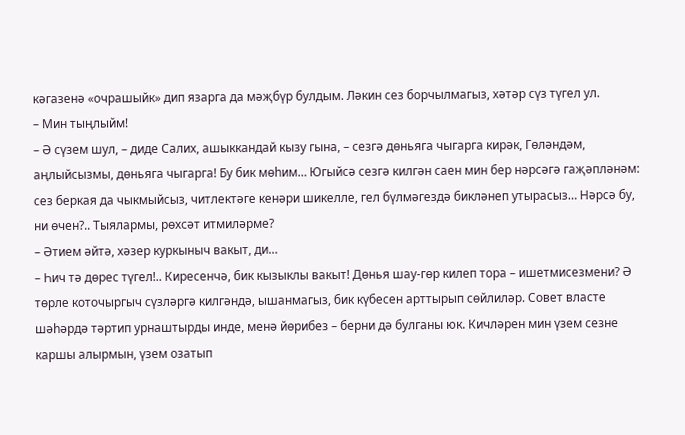кәгазенә «очрашыйк» дип язарга да мәҗбүр булдым. Ләкин сез борчылмагыз, хәтәр сүз түгел ул.
– Мин тыңлыйм!
– Ә сүзем шул, – диде Салих, ашыккандай кызу гына, – сезгә дөньяга чыгарга кирәк, Гөләндәм, аңлыйсызмы, дөньяга чыгарга! Бу бик мөһим… Югыйсә сезгә килгән саен мин бер нәрсәгә гаҗәпләнәм: сез беркая да чыкмыйсыз, читлектәге кенәри шикелле, гел бүлмәгездә бикләнеп утырасыз… Нәрсә бу, ни өчен?.. Тыялармы, рөхсәт итмиләрме?
– Әтием әйтә, хәзер куркыныч вакыт, ди…
– Һич тә дөрес түгел!.. Киресенчә, бик кызыклы вакыт! Дөнья шау-гөр килеп тора – ишетмисезмени? Ә төрле коточыргыч сүзләргә килгәндә, ышанмагыз, бик күбесен арттырып сөйлиләр. Совет власте шәһәрдә тәртип урнаштырды инде, менә йөрибез – берни дә булганы юк. Кичләрен мин үзем сезне каршы алырмын, үзем озатып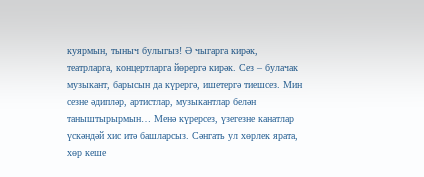куярмын, тыныч булыгыз! Ә чыгарга кирәк, театрларга, концертларга йөрергә кирәк. Сез – булачак музыкант, барысын да күрергә, ишетергә тиешсез. Мин сезне әдипләр, артистлар, музыкантлар белән таныштырырмын… Менә күрерсез, үзегезне канатлар үскәндәй хис итә башларсыз. Сәнгать ул хөрлек ярата, хөр кеше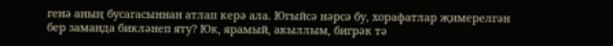генә аның бусагасыннан атлап керә ала. Югыйсә нәрсә бу, хорафатлар җимерелгән бер заманда бикләнеп яту? Юк, ярамый, акыллым, бигрәк тә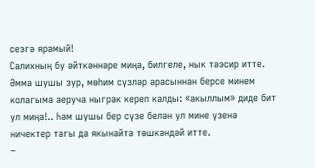сезгә ярамый!
Салихның бу әйткәннәре миңа, билгеле, нык тәэсир итте. Әмма шушы зур, мөһим сүзләр арасыннан берсе минем колагыма аеруча ныграк кереп калды: «акыллым» диде бит ул миңа!.. Һәм шушы бер сүзе белән ул мине үзенә ничектер тагы да якынайта төшкәндәй итте.
–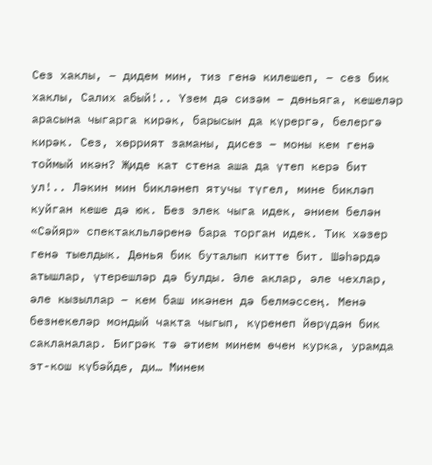Сез хаклы, – дидем мин, тиз генә килешеп, – сез бик хаклы, Салих абый!.. Үзем дә сизәм – дөньяга, кешеләр арасына чыгарга кирәк, барысын да күрергә, белергә кирәк. Сез, хөррият заманы, дисез – моны кем генә тоймый икән? Җиде кат стена аша да үтеп керә бит ул!.. Ләкин мин бикләнеп ятучы түгел, мине бикләп куйган кеше дә юк. Без элек чыга идек, әнием белән «Сәйяр» спектакльләренә бара торган идек. Тик хәзер генә тыелдык. Дөнья бик буталып китте бит. Шәһәрдә атышлар, үтерешләр дә булды. Әле аклар, әле чехлар, әле кызыллар – кем баш икәнен дә белмәссең. Менә безнекеләр мондый чакта чыгып, күренеп йөрүдән бик сакланалар. Бигрәк тә әтием минем өчен курка, урамда эт-кош күбәйде, ди… Минем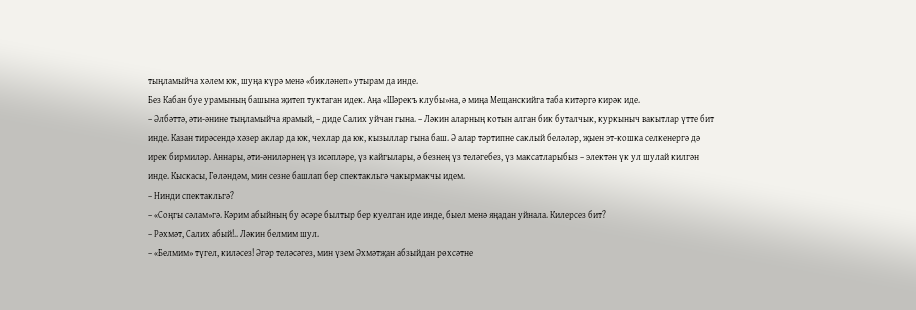тыңламыйча хәлем юк, шуңа күрә менә «бикләнеп» утырам да инде.
Без Кабан буе урамының башына җитеп туктаган идек. Аңа «Шәрекъ клубы»на, ә миңа Мещанскийга таба китәргә кирәк иде.
– Әлбәттә, әти-әнине тыңламыйча ярамый, – диде Салих уйчан гына. – Ләкин аларның котын алган бик буталчык, куркыныч вакытлар үтте бит инде. Казан тирәсендә хәзер аклар да юк, чехлар да юк, кызыллар гына баш. Ә алар тәртипне саклый беләләр, җыен эт-кошка селкенергә дә ирек бирмиләр. Аннары, әти-әниләрнең үз исәпләре, үз кайгылары, ә безнең үз теләгебез, үз максатларыбыз – электән үк ул шулай килгән инде. Кыскасы, Гөләндәм, мин сезне башлап бер спектакльгә чакырмакчы идем.
– Нинди спектакльгә?
– «Соңгы сәлам»гә. Кәрим абыйның бу әсәре былтыр бер куелган иде инде, быел менә яңадан уйнала. Килерсез бит?
– Рәхмәт, Салих абый!.. Ләкин белмим шул.
– «Белмим» түгел, киләсез! Әгәр теләсәгез, мин үзем Әхмәтҗан абзыйдан рөхсәтне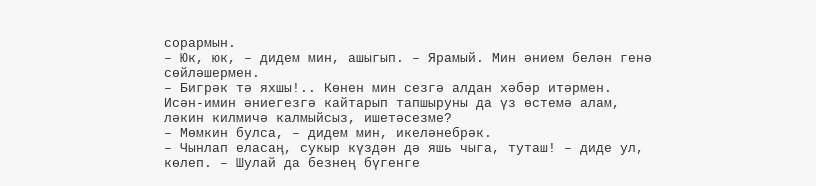сорармын.
– Юк, юк, – дидем мин, ашыгып. – Ярамый. Мин әнием белән генә сөйләшермен.
– Бигрәк тә яхшы!.. Көнен мин сезгә алдан хәбәр итәрмен. Исән-имин әниегезгә кайтарып тапшыруны да үз өстемә алам, ләкин килмичә калмыйсыз, ишетәсезме?
– Мөмкин булса, – дидем мин, икеләнебрәк.
– Чынлап еласаң, сукыр күздән дә яшь чыга, туташ! – диде ул, көлеп. – Шулай да безнең бүгенге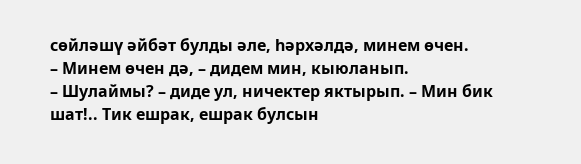сөйләшү әйбәт булды әле, һәрхәлдә, минем өчен.
– Минем өчен дә, – дидем мин, кыюланып.
– Шулаймы? – диде ул, ничектер яктырып. – Мин бик шат!.. Тик ешрак, ешрак булсын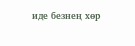иде безнең хөр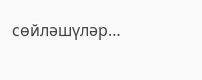сөйләшүләр…